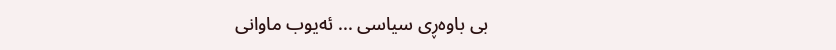بی باوه‌ڕی سیاسی ... ئەیوب ماوانی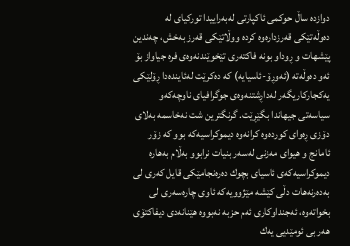دوازده‌ ساڵ حوكمی ئاكپارتی له‌به‌راییدا توركیای له‌ ده‌وڵه‌تێكی قه‌رزداره‌وه‌ كرده‌ ووڵاتێكی قه‌رز به‌خش، چه‌ندین پێشهات و ڕوداو بونه‌ فاكته‌ری تێخوێندنه‌وه‌ی فره‌ جیاواز بۆ ئه‌و ده‌وڵه‌ته‌ (ئه‌وڕۆ-ئاسیایه‌) كه‌ ده‌كرێت له‌ئاینده‌دا ڕۆلێكی یه‌كجاركاریگه‌ر له‌داڕشتنه‌وه‌ی جوگرافیای ناوچه‌كه‌و سیاسه‌تی جیهاندا بگێڕێت. گرنگترین شت نه‌خاسمه‌ به‌لای دۆزی ڕه‌وای كورده‌وه‌ كرانه‌وه‌ دیموكراسیه‌كه‌ بوو كه‌ زۆر ئامانج و هیوای مه‌زنی له‌سه‌ر بنیات نرابوو به‌ڵام به‌هاره‌ دیموكراسیه‌كه‌ی ئاسیای بچوك ده‌ره‌نجامێكی قایل كه‌ری لی به‌ده‌رنه‌هات دڵی كێشه‌ مێژوویه‌كه‌ ئاوی چاره‌سه‌ری لی بخواته‌وه‌، ئه‌جنداوكاری ئه‌م حزبه‌ نه‌بووه‌ هێنانه‌دی دیفاكتۆی هه‌ر بی ئومێدیی یه‌ك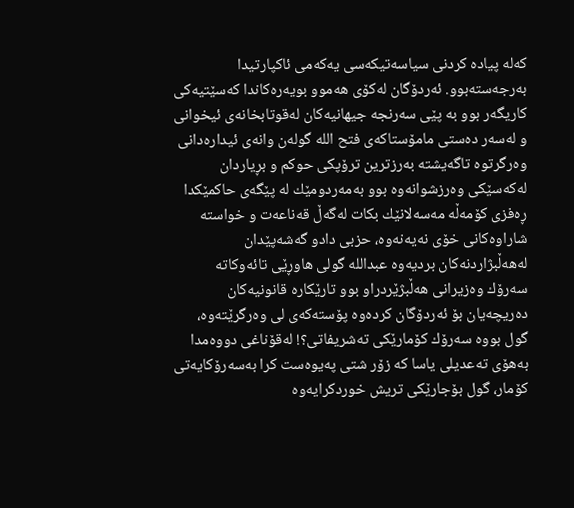كه‌له‌ پیاده‌ كردنی سیاسه‌تیكه‌سی یه‌كه‌می ئاكپارتیدا به‌رجه‌سته‌بوو. ئه‌ردۆگان له‌كۆی هه‌موو بویه‌ره‌كاندا كه‌سێتیه‌كی كاریگه‌ر بوو به‌ پێی سه‌رنجه‌ جیهانیه‌كان له‌قوتابخانه‌ی ئیخوانی و له‌سه‌ر ده‌ستی مامۆستاكه‌ی فتح الله‌ گوله‌ن وانه‌ی ئیداره‌دانی وه‌رگرتوه‌ تاگه‌یشته‌ به‌رزترین ترۆپكی حوكم و بڕیاردان له‌كه‌سێكی وه‌رزشوانه‌وه‌ بوو به‌مه‌ردومێك له‌ پێگه‌ی حاكمێكدا ڕه‌فزی كۆمه‌ڵه‌ مه‌سه‌لانێك بكات له‌گه‌ڵ قه‌ناعه‌ت و خواسته‌ شاراوه‌كانی خۆی نه‌یه‌نه‌وه‌، حزبی دادو گه‌شه‌پێدان له‌هه‌ڵبژاردنه‌كان بردیه‌وه‌ عبدالله‌ گولی هاوڕێی تائه‌وكاته‌ سه‌رۆك وه‌زیرانی هه‌ڵبژێردراو بوو تارێكاره‌ قانونیه‌كان ده‌ریچه‌یان بۆ ئه‌ردۆگان كرده‌وه‌ پۆسته‌كه‌ی لی وه‌رگرێته‌وه‌، گول بووه‌ سه‌رۆك كۆمارێكی ته‌شریفاتی؟! له‌قۆناغی دووه‌مدا به‌هۆی ته‌عدیلی یاسا كه‌ زۆر شتی په‌یوه‌ست كرا به‌سه‌رۆكایه‌تی كۆمار، گول بۆجارێكی تریش خوردكرایه‌وه‌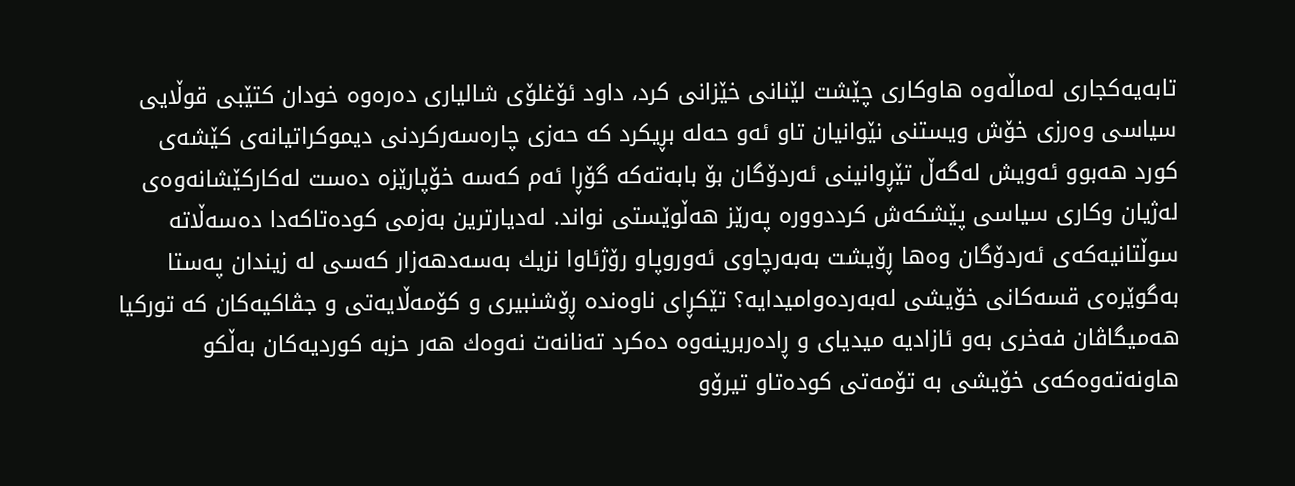تابه‌یه‌كجاری له‌ماڵه‌وه‌ هاوكاری چێشت لێنانی خێزانی كرد، داود ئۆغلۆی شالیاری ده‌ره‌وه‌ خودان كتێبی قوڵایی سیاسی وه‌رزی خۆش ویستنی نێوانیان تاو ئه‌و حه‌له‌ بڕیكرد كه‌ حه‌زی چاره‌سه‌ركردنی دیموكراتیانه‌ی كێشه‌ی كورد هه‌بوو ئه‌ویش له‌گه‌ڵ تێڕوانینی ئه‌ردۆگان بۆ بابه‌ته‌كه‌ گۆڕا ئه‌م كه‌سه‌ خۆپارێزه‌ ده‌ست له‌كاركێشانه‌وه‌ی له‌ژیان وكاری سیاسی پێشكه‌ش كرددووره‌ په‌رێز هه‌ڵوێستی نواند. له‌دیارترین به‌زمی كوده‌تاكه‌دا ده‌سه‌ڵاته‌ سوڵتانیه‌كه‌ی ئه‌ردۆگان وه‌ها ڕۆیشت به‌به‌رچاوی ئه‌وروپاو رۆژئاوا نزیك به‌سه‌دهه‌زار كه‌سی له‌ زیندان په‌ستا به‌گوێره‌ی قسه‌كانی خۆیشی له‌به‌رده‌وامیدایه‌؟ تێكڕای ناوه‌نده‌ ڕۆشنبیری و كۆمه‌ڵایه‌تی و جڤاكیه‌كان كه‌ توركیا هه‌میگاڤان فه‌خری به‌و ئازادیه‌ میدیای و ڕاده‌ربرینه‌وه‌ ده‌كرد ته‌نانه‌ت نه‌وه‌ك هه‌ر حزبه‌ كوردیه‌كان به‌ڵكو هاونه‌ته‌وه‌كه‌ی خۆیشی به‌ تۆمه‌تی كوده‌تاو تیرۆو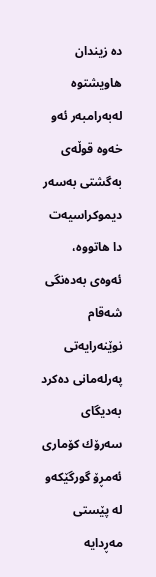ده‌ زیندان هاویشتوه‌ له‌به‌رامبه‌ر ئه‌و خه‌وه‌ قوڵه‌ی به‌گشتی به‌سه‌ر دیموكراسیه‌ت دا هاتووه‌، ئه‌وه‌ی به‌ده‌نگی شه‌قام نوێنه‌رایه‌تی په‌رله‌مانی ده‌كرد به‌دیگای سه‌رۆك كۆماری ئه‌مڕۆ گورگێكه‌و له‌ پێستی مه‌ڕدایه‌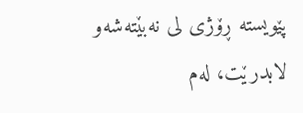پێویسته‌ ڕۆژی لی نه‌بێته‌شه‌و لابدرێت، له‌م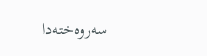سه‌روه‌خته‌دا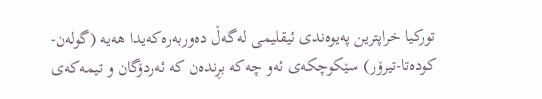توركیا خراپترین په‌یوه‌ندی ئیقلیمی له‌گه‌ڵ ده‌وربه‌ره‌كه‌یدا هه‌یه‌ (گوله‌ن-كوده‌تا-تیرۆر) سێكوچكه‌ی ئه‌و چه‌كه‌ بڕنده‌ن كه‌ ئه‌ردۆگان و تیمه‌كه‌ی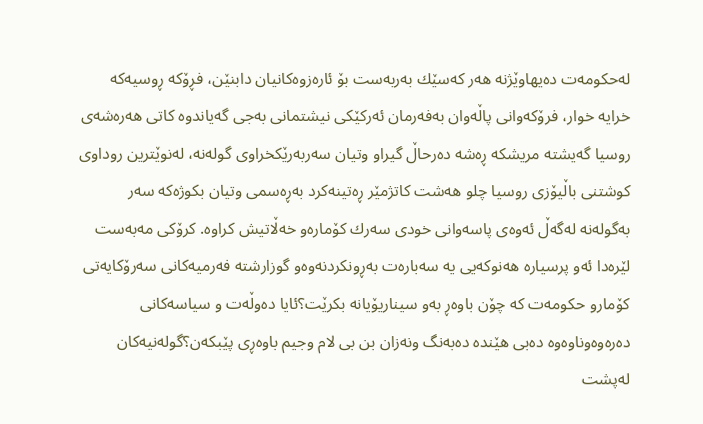له‌حكومه‌ت ده‌یهاوێژنه‌ هه‌ر كه‌سێك به‌ربه‌ست بۆ ئاره‌زوه‌كانیان دابنێن، فڕۆكه‌ ڕوسیه‌كه‌ خرایه‌ خوار، فرۆكه‌وانی پاڵه‌وان به‌فه‌رمان ئه‌ركێكی نیشتمانی به‌جی گه‌یاندوه‌ كاتی هه‌ره‌شه‌ی روسیا گه‌یشته‌ مریشكه‌ ڕه‌شه‌ ده‌رحاڵ گیراو وتیان سه‌ربه‌رێكخراوی گوله‌نه‌، له‌نوێترین روداوی كوشتنی باڵیۆزی روسیا چلو هه‌شت كاتژمێر ڕه‌تینه‌كرد به‌ڕه‌سمی وتیان بكوژه‌كه‌ سه‌ر به‌گوله‌نه‌ له‌گه‌ڵ ئه‌وه‌ی پاسه‌وانی خودی سه‌رك كۆماره‌و خه‌ڵاتیش كراوه‌. كرۆكی مه‌به‌ست لێره‌دا ئه‌و پرسیاره‌ هه‌نوكه‌یی یه‌ سه‌باره‌ت به‌ڕونكردنه‌وه‌و گوزارشته‌ فه‌رمیه‌كانی سه‌رۆكایه‌تی كۆمارو حكومه‌ت كه‌ چۆن باوه‌ڕ به‌و سیناریۆیانه‌ بكرێت؟ئایا ده‌وڵه‌ت و سیاسه‌كانی ده‌ره‌وه‌وناوه‌وه‌ ده‌بی هێنده‌ ده‌به‌نگ ونه‌زان بن بی لام وجیم باوه‌ڕی پێبكه‌ن؟گوله‌نیه‌كان له‌پشت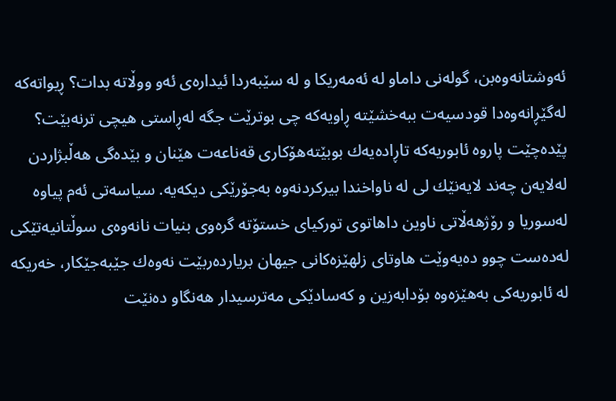ئه‌وشتانه‌وه‌بن، گوله‌نی داماو له‌ ئه‌مه‌ریكا و له‌ سێبه‌ردا ئیداره‌ی ئه‌و ووڵاته‌ بدات؟ ڕیواته‌كه‌ له‌گێڕانه‌وه‌دا قودسیه‌ت ببه‌خشێته‌ ڕاویه‌كه‌ چی بوترێت جگه‌ له‌ڕاستی هیچی ترنه‌بێت؟ پێده‌چێت پاروه‌ ئابوریه‌كه‌ تاڕاده‌یه‌ك بوبێته‌هۆكاری قه‌ناعه‌ت هێنان و بێده‌گی هه‌ڵبژاردن له‌لایه‌ن چه‌ند لایه‌نێك لی له‌ ناواخندا بیركردنه‌وه‌ به‌جۆرێكی دیكه‌یه‌. سیاسه‌تی ئه‌م پیاوه‌ له‌سوریا و رۆژهه‌ڵاتی ناوین داهاتوی توركیای خستۆته‌ گره‌وی بنیات نانه‌وه‌ی سوڵتانیه‌تێكی له‌ده‌ست چوو ده‌یه‌وێت هاوتای زلهێزه‌كانی جیهان بریارده‌ربێت نه‌وه‌ك جێبه‌جێكار، خه‌ریكه‌ له‌ ئابوریه‌كی به‌هێزه‌وه‌ بۆدابه‌زین و كه‌سادێكی مه‌ترسیدار هه‌نگاو ده‌نێت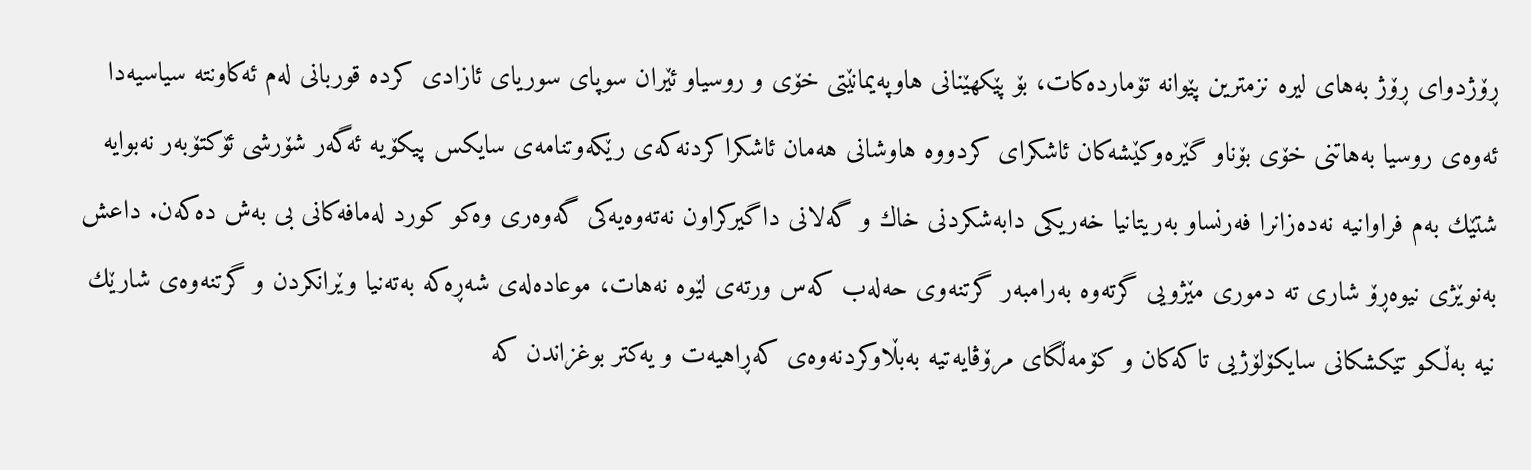ڕۆژدوای ڕۆژ به‌های لیره‌ نزمترین پێوانه‌ تۆمارده‌كات، بۆ پێكهێنانی هاوپه‌یمانێتی خۆی و روسیاو ئێران سوپای سوریای ئازادی كرده‌ قوربانی له‌م ئه‌كاونته‌ سیاسیه‌دا ئه‌وه‌ی روسیا به‌هاتنی خۆی بۆناو گێره‌وكێشه‌كان ئاشكرای كردووه‌ هاوشانی هه‌مان ئاشكراكردنه‌كه‌ی رێكه‌وتنامه‌ی سایكس پیكۆیه‌ ئه‌گه‌ر شۆرشی ئۆكتۆبه‌ر نه‌بوایه‌ شتێك به‌م فراوانیه‌ نه‌ده‌زانرا فه‌رنساو به‌ریتانیا خه‌ریكی دابه‌شكردنی خاك و گه‌لانی داگیركراون نه‌ته‌وه‌یه‌كی گه‌وه‌ری وه‌كو كورد له‌مافه‌كانی بی به‌ش ده‌كه‌ن. داعش به‌نوێژی نیوه‌ڕۆ شاری ته‌ دموری مێژویی گرته‌وه‌ به‌رامبه‌ر گرتنه‌وی حه‌له‌ب كه‌س ورته‌ی لێوه‌ نه‌هات، موعاده‌له‌ی شه‌ڕه‌كه‌ به‌ته‌نیا وێرانكردن و گرتنه‌وه‌ی شارێك نیه‌ به‌ڵكو تێكشكانی سایكۆلۆژیی تاكه‌كان و كۆمه‌ڵگای مرۆڤایه‌تیه‌ به‌بڵاوكردنه‌وه‌ی كه‌ڕاهیه‌ت و یه‌كتر بوغزاندن كه‌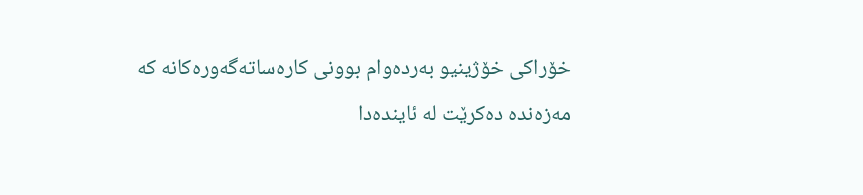خۆراكی خۆژینیو به‌رده‌وام بوونی كاره‌ساته‌گه‌وره‌كانه‌ كه‌ مه‌زه‌نده‌ ده‌كرێت له‌ ئاینده‌دا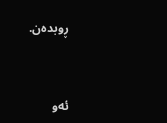ڕوبده‌ن.


ئه‌و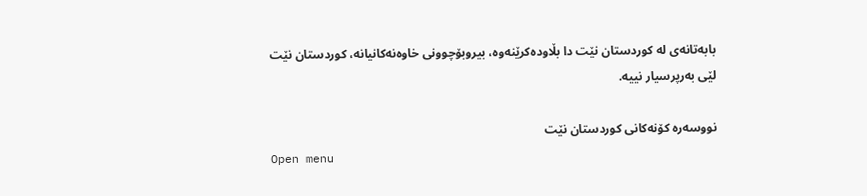بابه‌تانه‌ی له‌ کوردستان نێت دا بڵاوده‌کرێنه‌وه‌، بیروبۆچوونی خاوه‌نه‌کانیانه‌، کوردستان نێت لێی به‌رپرسیار نییه‌.

نووسەرە کۆنەکانی کوردستان نێت
Open menu